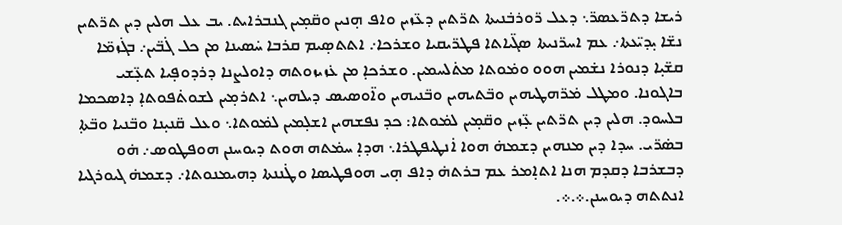ܪܝܫܐ ܕܬܖ̈ܥܣܖ̈܆ ܕܥܠ ܪ̈ܘܪܒ̇ܢܝܬܐ ܬܪ̈ܬܝܢ ܕܥ̈ܙܝܢ ܘܐܦ ܗ̣ܢܝܢ ܘܩ̈ܡ̣ܝܢ ܓܢܒܪܐܝܬ. ܝܒ ܥܠ ܗܠܝܢ ܕܝܢ ܬܪ̈ܬܝܢ ܢܫ̈ܐ ܝ̣ܕܝ̈ܥܬܐ܇ ܥܡ ܐܚܪ̈ܢܝܬܐ ܣܓ̈ܝܐܬܐ ܦܛܪ̈ܝܩܝܐ ܘܫܪܟܐ܇ ܐܬܬܣ̣ܝܡ ܩܪܒܐ ܚ̇ܣܝܢܐ ܡܢ ܟܠ ܓ̇ܒ̈ܝܢ܇ ܒܓ̇ܙܡ̈ܐ ܩܫ̈ܝ̣ܐ ܕܢܘܪܐ ܢܫ̇ܡܝܢ ܗܘܘ ܘܡ̇ܘܬܐ ܡܬ̇ܠܚܡܝܢ. ܘܫܪܟܐ̣ ܡܢ ܥ̇ܙܝܙܘܬܗ ܕܐܘܠܨܢܐ ܕܪܕܘܦ̣ܝܐ ܬܥ̣̈ܫܝ ܒܐܓܘܢܐ. ܘܡܛܠ ܡ̇ܪ̈ܗܛܝܗܝܢ ܘܒ̈ܬܝܗܝܢ ܘܒ̈ܢܝܗܝܢ ܘܐ̈ܘܣܝܣ ܕܝܠܗܝܢ܆ ܐܬܪܡ̣ܝܢ ܠܫܘܬ̇ܦܘܬܐ̣ ܕܐܣܟܡܐ ܒܠܚܘܕ. ܗܠܝܢ ܕܝܢ ܬܪ̈ܬܝܢ ܥ̣̈ܙܝܢ ܘܩ̈ܡ̣ܝܢ ܠܡ̇ܘܬܐ: ܟܕ ܢܦܫܗܝܢ ܐܫܠ̣ܡܝܢ ܠܡ̇ܘܬܐ܆ ܘܥܠ ܩ̈ܢܝ̣ܢܐ ܘܒ̈ܢܝܐ ܘܒ̈ܬܐ̣ ܒܣ̇ܪ̈ܝ. ܚܕܐ ܕܝܢ ܡܢܗܝܢ ܕܫܡܗ̇ ܗܘܐ ܐ̇ܢܛܝܦܛܪܐ܆ ܗܕܐ̣ ܚܡ̇ܬܗ ܗܘܬ ܕܝܘܚܢܢ ܗܘܦܛܘܣ܇ ܗ̇ܘ ܕܒܫܪܒܐ ܕܩܕܡ ܗܢܐ ܐܬܐ̣ܡܪ ܥܡ ܒܪܬܗ̇ ܕܐܦ ܗ̣ܝ ܗܘܦܛܝܣܐ ܘܛ̇ܢܢܬܐ ܕܗܝܡܢܘܬܐ܇ ܕܫܡܗ̇ ܓܝܘܪܓܝܐ ܐܢܬܬܗ ܕܝܘܚܢܢ.܀.܀.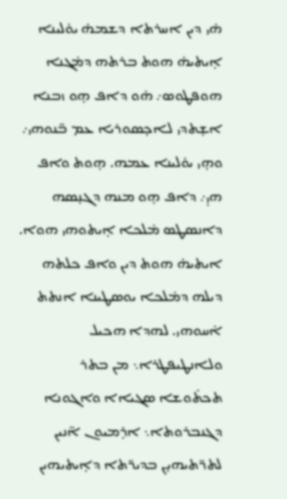ܗ̇ܝ ܕܝܢ ܐܚܪܬܐ ܕܫܡܗ̇ ܝܘ̇ܠܝܢܐ ܐ̣ܝܬܝܗ̇ ܗܘܬ ܒܪܬܗ ܕܡ̇ܓܢܐ ܗܘܦܛܘܣ܇ ܗ̇ܘ ܕܐܦ ܗ̣ܘ ܙܒܢܐ ܐܫ̣ܬܕܝ ܠܐܟ̣ܣܘܪܝܐ ܥܡ ܒ̈ܢܘܗܝ܇ ܘܗ̣ܝ ܝܘ̇ܠܝܢܐ ܥܡܗ. ܗ̣ܘܬ ܘܐܦ ܗܝ̣܇ ܕܐܦ ܗ̣ܘ ܡܢܗ ܕܓܢ̣ܣܗ ܕܐܢܣܛܣ ܡ̇ܠܟܐ ܐ̣ܝܬܘܗܝ ܗܘܐ. ܐܝܬܝܗ̇ ܗܘܬ ܕܝܢ ܘܐܦ ܟܠܬܗ ܕܝܠܗ ܕܡ̇ܠܟܐ ܝܘܣܛܝܢܐ ܐܢܬܬ ܐ̇ܚܘܗܝ. ܠܗܕܐ ܗܟܝܠ ܘܠܐܢܛܝܦܛܪܐ܆ ܡܢ ܒܬܪ ܬܟܬ̇ܘܫܐ ܣܓܝܐܐ ܘܐܓܘܢܐ ܕܓܢܒܪܘܬܐ܆ ܐܪ̣ܡܝܘܢ ܐ̈ܢܝܢ ܠܬܪ̈ܬܝܗܝ̣ܢ ܒܕܝܪ̈ܬܐ ܕܐ̣ܝܬܝܗܝܢ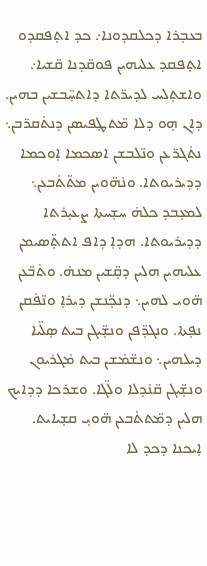ܒܥܒ̣ܪܐ ܕܟܠܩܕܘܢܐ܇ ܟܕ ܐܬ̣ܦܩܕܘ ܐܬ̣ܦܩܕ ܥܠܝܗܝܢ ܦܘܩ̈ܕܢܐ ܩ̈ܫܝܐ܇ ܘܐܫܬ̣ܠܚ ܠܕܝܪ̈ܬܐ ܕܐܬܚ̣̈ܒܫܝܢ ܒܗܝܢ. ܕܐܢ ܗ̣ܘ ܕܠܐ ܡ̈ܬܛ̣ܦܝܣܢ ܕܢܬ̇ܩܪ̈ܒܢ܆ ܢܬ̇ܓܪ̈ܥܢ ܘܢ̈ܠܒܫܢ ܐܣܟܡܐ ܐ̣ܘܟܡܐ ܕܕܝܪܝܘܬܐ. ܘܢ̇ܗ̈ܘܝܢ ܡܬ̈ܬ̇ܒܥܢ܆ ܠܡܥ̣ܒܕ ܟܠܗ̇ ܚܫ̣ܚܬܐ ܨܥܝ̣ܪܬܐ ܕܕܝܪܝܘܬܐ. ܗܕܐ̣ ܕܐܦ ܐܬܬ̣̈ܣܝܡܢ ܥܠܝܗܝܢ ܗܠܝܢ ܕܩ̣̈ܫܝܢ ܡܢܗ̇. ܘܬ̇ܒ̈ܥܢ ܗ̈ܘܝ ܠܗܝܢ܆ ܕܢܟ̣̈ܢܫܢ ܕܝܪܐ̣ ܘܢ̈ܦ̇ܩܢ ܢܦ̣ܬܐ. ܘܢܓܖ̣̈ܦܢ ܘܢܫ̣̈ܝܓܢ ܒܝܬ ܣ̣ܠ̈ܝܐ ܕܝܠܗܝܢ܆ ܘܢܫ̈ܡ̇ܫܢ ܒܝܬ ܡ̇ܓܪܝܘܢ ܘܢܫ̣̈ܝܓܢ ܩ̈ܢ̇ܕܠܐ ܘܠ̈ܓܐ. ܘܫܪܟܐ ܕܕܐܝܟ ܗܠܝܢ ܕܡ̈ܬܬ̇ܒܥܢ ܗ̈ܘܝ̣ ܩܫ̣ܝܐܝܬ. ܐ̣ܝܟܢܐ ܕܟܕ ܠܐ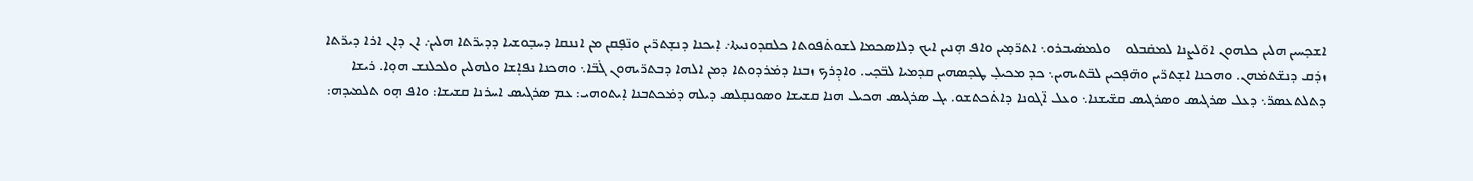ܐܫܟ̣ܚܝܢ ܗܠܝܢ ܟܠܗܘܢ ܐܘ̈ܠܨܢܐ ܠܡܩ̇ܒܠܘ    ܘܠܡܣ̇ܝܒܪܘ܆ ܐܬܪ̈ܡ̣ܝܢ ܘܐܦ ܗ̣ܢܝܢ ܐܝܟ ܕܠܐܣܟܡܐ ܠܫܘܬ̇ܦܘܬܐ ܟܠܩܕܘܢܝܬܐ܇ ܐ̣ܝܟܢܐ ܕܢܫ̣ܬܪ̈ܝܢ ܘܢ̈ܦ̣ܩܢ ܡܢ ܐܢܢܩܐ ܕܚܒ̣ܘܫܝܐ ܕܕܝܪ̈ܬܐ ܗܠܝܢ܇ ܐܢ ܕܐܢ ܐܪܐ ܕܝܪ̈ܬܐ ܙܕ̇ܩ ܕܢܫ̈ܬܡ̇ܗܢ. ܘܗܟܢܐ ܐܫ̣ܬܪ̈ܝܢ ܘܗ̈ܦ̣ܟܝܢ ܠܒ̈ܬܝܗܝܢ܆ ܟܕ ܡܟܝܠ̣ ܛܟ̣ܣܗܝܢ ܩܕܡܝܐ ܠܒ̈ܟ̣ܝ. ܘܐܕ̣ܪܟ ܙܒܢܐ ܕܡ̇ܪܕܘܬܐ ܕܡܢ ܐܠܗܐ ܕܒܬܪ̈ܝܗܘܢ ܓ̇ܒ̈ܐ܆ ܘܗܟܢܐ ܢܦܐ̣ܫܐ ܘܠܗܠܝܢ ܘܠܟܠܢܫ ܗܘ̣ܐ. ܪܝܫܐ ܕܬܠܬܥܣܪ̈܆ ܕܥܠ ܣܪܓܝܣ ܘܣܪܓܝܣ ܩܫ̈ܝܫܢܐ܆ ܘܥܠ ܐ̈ܓܘܢܐ ܕܐܬ̇ܟܬܫܘ. ܝܓ ܣܪܓܝܣ ܗܟܝܠ ܗܢܐ ܩܫܝܫܐ ܘܣܘܢܩ̣ܠܣ ܕܝܠܗ ܕܡ̇ܟܬܒܢܐ ܐ̣ܝܬܘܗܝ: ܥܡ ܣܪܓܝܣ ܐܚܪܢܐ ܩܫܝܫܐ: ܘܐܦ ܗ̣ܘ ܬܠܡܝܕܗ: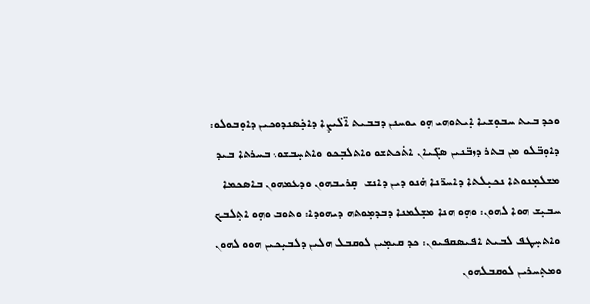ܘܟܕ ܒܝܬ ܚܒܘ̣ܫܝܐ ܐ̣ܝܬܘܗܝ ܗ̣ܘ ܝܘܚܢܢ ܕܒܒܝܬ ܐ̈ܠ̇ܝܨ̣ܐ ܕܐܟ̣̇ܣܢܕܘܟܝܢ ܕܐܘ̣ܒܘܠܘ: ܕܐܘ̣ܒ̈ܠܘ ܡܢ ܒܬܪ ܕܙܒ̈ܢܝܢ ܣܓ̈ܝܐܢ ܐܬ̇ܟܬܫܘ ܘܐܬܠܒ̣ܟܘ ܘܐܬܚ̣ܒܫܘ܆ ܒܚܪܬܐ ܒܝܕ ܡܫܠܡ̣ܢܘܬܐ ܢܟܝ̣ܠܬܐ ܕܐܚܪ̈ܢܐ ܗ̇ܢܘ ܕܝܢ ܕܐܢܫ  ܩ̣ܪܝܒܗܘܢ ܘܕܥܡܗܘܢ ܒܐܣܟܡܐ ܚܒܝ̣ܫ ܗܘܐ ܠܗܘܢ: ܘܗ̣ܘ ܗܢܐ ܡܫ̣ܠܡܢܐ ܕܒܕܡ̣ܘܬܗ ܕܝܗܘܕܐ: ܘܬܘܒ ܘܗ̣ܘ ܐܬ̣ܠܒܟ ܘܐܬܚ̣ܛܦ ܠܒܝܬ ܐܦܝܣܩܦܝܘܢ: ܟܕ ܩܝܡ̣ܝܢ ܠܘܩܒܠ ܗܠܝܢ ܕܠܒܝ̣ܟܝܢ ܗܘܘ ܠܗܘܢ ܘܡܬ̣ܚܪܝܢ ܠܘܩܒܠܗܘܢ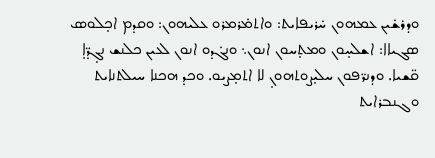ܘܕܪܫ̇ܝܢ ܥܡܗܘܢ ܚ̇ܪܝܦܐܝܬ: ܘܐܬܡ̇ܪܡܪܘ ܥܠܝܗܘܢ: ܘܩܕܡ ܐܟ̣ܠܘܣ ܣܓܝܐܐ: ܐܫܠܚ̣ܘܢ ܘܡܬ̣ܚܘܢ ܐܢܘܢ܆ ܘܢܓ̇ܕܘ ܐܢܘܢ ܠܥܝܢ ܟܠܢܫ ܢܓ̣ܕ̈ܐ̣ ܩ̈ܫܝܐ. ܘܕܢܪ̈ܦܘܢ ܚܠܝ̣ܨܘܬܗܘܢ̣ ܠܐ ܐܬܡ̣ܨܝܘ. ܘܟܕ ܗܟܢܐ ܚܝܠܬܢܐܝܬ ܘܓܢܒܪܐܝܬ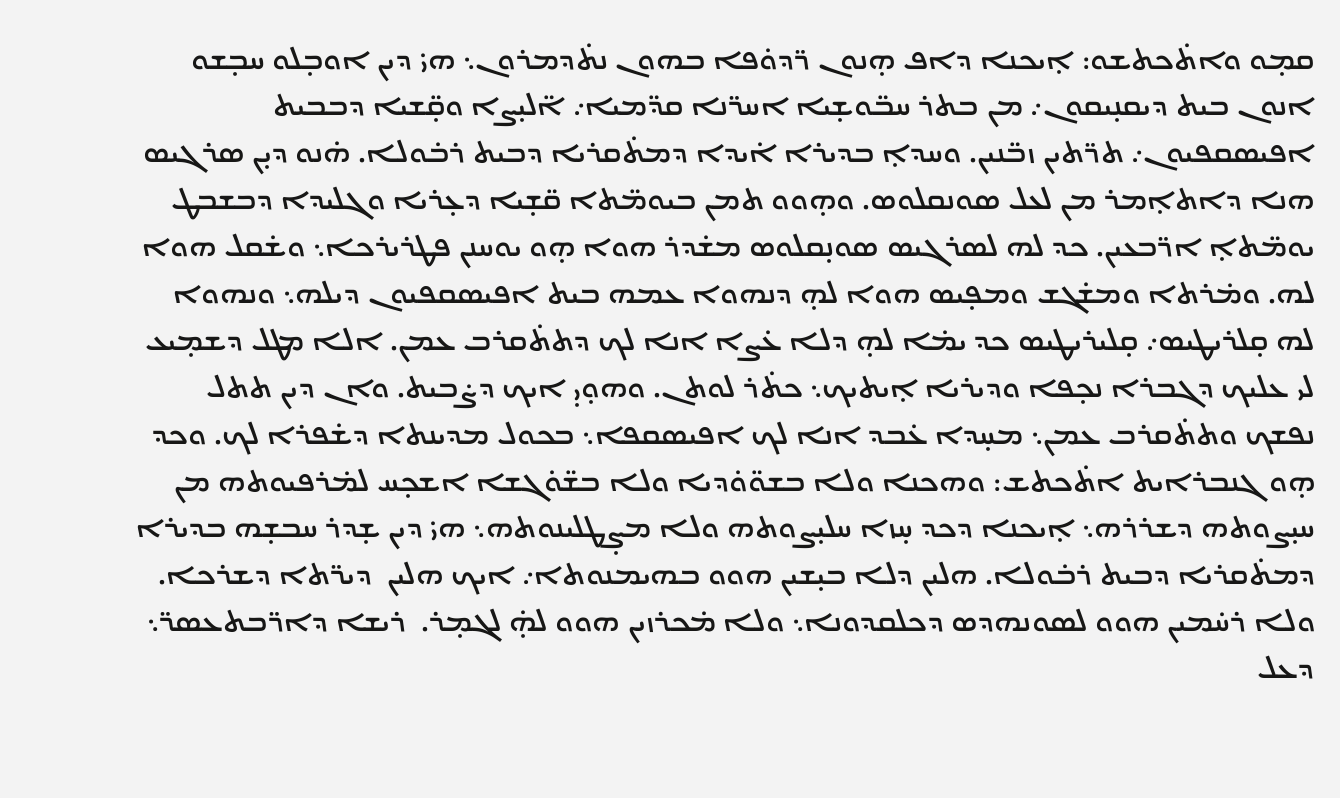ܩܡ̣ܘ ܘܐܬ̇ܟܬܫܘ: ܐ̣ܝܟܢܐ ܕܐܦ ܗ̣ܢܘܢ ܪ̈ܕܘ̇ܦܐ ܒܗܘܢ ܢܬ̇ܕܡܪܘܢ܆ ܗܝ̇ ܕܝܢ ܐܘܒ̣ܠܘ ܚܒ̣ܫܘ ܐܢܘܢ ܒܝܬ ܕܝܩܢ̣ܝܩܘܢ܇ ܡܢ ܒܬܪ ܚܒ̈ܘܫ̣ܝܐ ܐܚܪ̈ܢܐ ܩܕ̈ܡܝܐ܇ ܐ̈ܠܝ̣ܨܐ ܘܩ̣̈ܫܝܐ ܕܒܒܝܬ ܐܦܝܣܩܦܝܘܢ܇ ܬܪ̈ܬܝܢ ܙܒ̈ܢܝܢ. ܘܚܕܐ̣ ܒܕܝܪܐ ܐ̇ܝܕܐ ܕܡܬ̇ܩܪܝܐ ܕܒܝܬ ܪܒ̇ܘܠܐ. ܗ̇ܢܘ ܕܝ̣ܢ ܣܪܓܝܣ  ܗܢܐ ܕܐܬܐ̣ܡܪ ܡܢ ܠܥܠ ܣܘܢܩܠܘܣ. ܘܗ̣ܘܘ ܬܡܢ ܒܝܘܡ̈ܬܐ ܩ̈ܫ̣ܝܐ ܕܥ̣ܪܝܐ ܘܓܠܝܕܐ ܕܒܫܒܛ ܝܘܡ̈ܬܐ̣ ܐܪ̈ܒܥܝܢ. ܟܕ ܠܗ ܠܣܪܓܝܣ ܣܘܢ̣ܩܠܘܣ ܡܫ̇ܕܪ ܗܘܐ ܗ̣ܘ ܝܘܚܢܢ ܦܛܪܝܪܟܐ܆ ܘܫ̇ܩܠ ܗܘܐ ܠܗ. ܘܡ̇ܪܬܐ ܘܡܫ̇ܓܫ ܘܡܦ̣ܝܣ ܗܘܐ ܠܗ̣ ܕܢܗܘܐ ܥܡܗ ܒܝܬ ܐܦܝܣܩܦܝܘܢ ܕܝܠܗ܆ ܘܢܗܘܐ ܠܗ ܩ̣ܠܪܝܛܝܣ܇ ܩ̣ܠܝܪܝܛܝܣ ܟܕ ܝܡ̇ܐ ܠܗ̣ ܕܠܐ ܥ̇ܨܐ ܐܢܐ ܠܟ ܕܬܬ̇ܩܪܒ ܥܡܢ. ܐܠܐ ܡܛܠ ܕܫܡ̣ܝܥ ܠܝ ܥܠܝܟ ܕܓܒܪܐ ܢܟ̣ܦܐ ܘܕܝܪܝܐ ܐ̣ܝܬܝܟ܆ ܟܬ̇ܪ ܠܘܬܢ. ܘܗܘ̣ܝ̣ ܐܝܟ ܕܨ̇ܒܝܬ. ܘܐܢ ܕܝܢ ܬܬܠ ܢܦܫܟ ܘܬܬ̇ܩܪܒ ܥܡܢ܆ ܡܚ̣ܕܐ ܥ̇ܒܕ ܐܢܐ ܠܟ ܐܦܝܣܩܦܐ܆ ܒܟܘܠ ܡܕܝܢܬܐ ܕܫ̇ܦܪܐ ܠܟ. ܘܟܕ ܗ̣ܘ ܓܢܒܪܐܝܬ ܐܬ̇ܟܬܫ: ܘܗܟܢܐ ܘܠܐ ܒܫܘ̈ܘ̇ܕܝܐ ܘܠܐ ܒܫ̈ܘ̇ܓܫܐ ܐܫܟ̣ܚ ܠܡ̇ܪܦܝܘܬܗ ܡܢ ܚܝ̣ܨܘܬܗ ܕܫܪܪܗ܆ ܐ̣ܝܟܢܐ ܕܟܕ ܚ̣ܙܐ ܚܠܝ̣ܨܘܬܗ ܘܠܐ ܡܨ̣ܛܠܝܢܘܬܗ܆ ܗܝ̇ ܕܝܢ ܫ̣ܕܪ ܚܒܫ̣ܗ ܒܕܝܪܐ ܕܡܬ̇ܩܪܝܐ ܕܒܝܬ ܪܒ̇ܘܠܐ. ܗܠܝܢ ܕܠܐ ܒܝ̣ܫܝܢ ܗܘܘ ܒܗܝܡܢܘܬܐ܇ ܐܝܟ ܗܠܝܢ  ܕܝܪ̈ܬܐ ܕܫܪܟܐ. ܘܠܐ ܪܚ̇ܡܝܢ ܗܘܘ ܠܣܘܢܗܕܣ ܕܟܠܩܕܘܢܐ܆ ܘܠܐ ܡ̇ܟܪܙܝܢ ܗܘܘ ܠܗ̣̇ ܠܓܡ̣ܪ.  ܪܝܫܐ ܕܐܪ̈ܒܬܥܣܪ̈܆ ܕܥܠ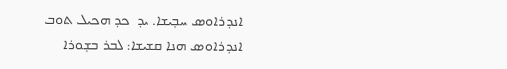ܐܢܕܪܐܘܣ ܚܒ̣ܝܫܐ. ܝܕ  ܟܕ ܗܟܝܠ ܬܘܒ ܐܢܕܪܐܘܣ ܗܢܐ ܩܫܝܫܐ: ܠܒܪ ܒܫ̣ܘܪܐ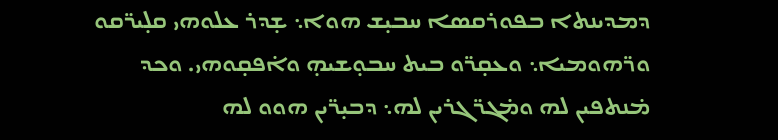ܕܡܕܝܢܬܐ ܒܦܘܪܩܣܐ ܚܒܝ̣ܫ ܗܘܐ܆ ܫ̣ܕܪ ܥܠܘܗܝ ܩܠ̣ܝܪ̈ܩܘ ܘܪ̈ܗܘܡܝܐ܆ ܘܥܩ̣ܪ̈ܘ ܒܝܬ ܚܒܘ̣ܫܝܗ̣ ܘܐ̇ܦܩ̣ܘܗܝ. ܘܟܕ ܡ̇ܢܬܦܝܢ ܠܗ ܘܡ̇ܓܪ̈ܓܪܝܢ ܠܗ܆ ܕܒܝ̣ܪ̈ܝܢ ܗܘܘ ܠܗ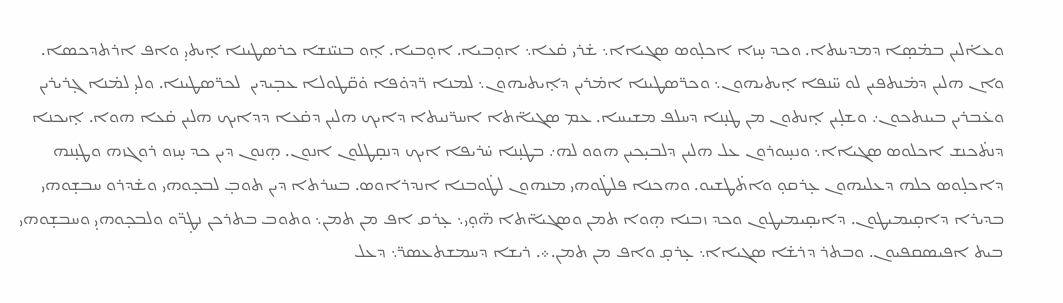ܘܥܐ̇ܠܝܢ ܒܡ̇ܣ̣ܐ ܕܡܕܝܢܬܐ. ܘܟܕ ܚ̣ܙܐ ܐܟܠ̣ܘܣ ܣܓܝܐܐ܆ ܫ̇ܪܝ ܩ̇ܥܐ܆ ܐܘ̣ܒܝܐ. ܐܘ̣ܒܝܐ. ܐ̣ܘ ܒܢܝ̈ܢܫܐ ܟܪܣܛܝܢܐ ܐ̣ܝܬܝ̣ ܘܐܦ ܐܪܬܕܟܣܐ. ܘܐܢ ܗܠܝܢ ܕܡ̇ܢܬܦܝܢ ܠܘ ܚ̈ܢܦܐ ܐ̣ܝܬܝܗܘܢ܆ ܘܟܪ̈ܣܛܝܢܐ ܐܡ̇ܪܝܢ ܕܐ̣ܝܬܝܗܘܢ܆ ܠܡܢܐ ܪ̈ܕܘ̇ܦܐ ܘ̇ܩ̈ܛܘܠܐ ܥܒ̣ܝܕܝܢ  ܠܟܪ̈ܣܛܝܢܐ. ܘܠܝ̣ ܠܡ̇ܢܐ ܓ̣ܪܝܪܝܢ ܘܥ̇ܒܪܝܢ ܒܝܢܬܟܘܢ܇ ܘܫܠ̣ܝܢ ܐ̣ܢܬܘܢ ܡܢ ܛܢ̣ܢܐ ܕܚܠܦ ܡܫܝܚܐ. ܥܡ ܣܓܝܐ̈ܬܐ ܐܚܪ̈ܢܝܬܐ ܕܐܝܟ ܗܠܝܢ ܕܩ̇ܥܐ ܕܕܐܝܟ ܗܠܝܢ ܩ̇ܥܐ ܗܘܐ. ܐ̣ܝܟܢܐ ܕܢܬ̇ܟܢܫ ܐܟܠܘܣ ܣܓܝܐܐ܆ ܘܢܚ̣ܘܪܘܢ ܥܠ ܗܠܝܢ ܕܠܒܝ̣ܟܝܢ ܗܘܘ ܠܗ܇ ܒܛܢ̣ܢܐ ܚ̇ܪܝܦܐ ܐܝܟ ܕܢܩ̣ܛܠܘܢ ܐܢܘܢ. ܗ̣ܢܘܢ ܕܝܢ ܟܕ ܚ̣ܙܘ ܪܘܓܙܗ ܘܛܢ̣ܢܗ ܕܐܟܠ̣ܘܣ ܟܠܗ ܕܥܠܝܗܘܢ ܥ̣ܪܩܘ̣ ܘܐܬ̇ܛܫܝܘ. ܘܗܟܢܐ ܦܠܛ̇ܘܗܝ ܡܢܗܘܢ ܠܛ̇ܘܒܢܐ ܐܢܕܪܐܘܣ. ܒܚܪܬܐ ܕܝܢ ܬܘܒ̣ ܠܒܟ̣ܘܗܝ ܘܫ̇ܕܪܘ ܚܒܫ̣ܘܗܝ ܒܕܝܪܐ ܕܐܩ̣ܝܡܝܛܘܢ. ܕܐܝܩ̣ܝܡܝܛܘܢ ܘܟܕ ܙܒܢܐ ܗ̣ܘܐ ܬܡܢ ܘܣܓܝܐ̈ܬܐ ܗ̈ܘ̣ܝ܆ ܥ̣ܪܩ ܐܦ ܡܢ ܬܡܢ܆ ܘܬܘܒ ܒܬܪܟܢ ܢܛ̣ܖ̈ܘ ܘܠܒܟ̣ܘܗܝ̣ ܘܚܒܫ̣ܘܗܝ ܒܝܬ ܐܦܝܣܩܦܝܘܢ. ܘܒܬܪ ܕܪܫ̇ܐ ܣܓܝܐܐ܆ ܥ̣ܪܩ̣ ܘܐܦ ܡܢ ܬܡܢ.܀. ܪܝܫܐ ܕܚܡܫܬܥܣܪ̈܆ ܕܥܠ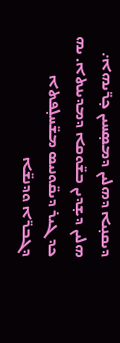ܕܝܩܢ̣ܝܐ ܕܗܠܝܢ ܕܡܣ̣ܚܝܢ ܟ̣ܪ̈ܝܗܐ܇ ܗܠܝܢ ܕܫ̣ܕܝܢ ܒܫ̈ܘܩܐ ܕܡܕܝܢܬܐ. ܝܗ ܟܕ ܓܝܪ ܕܝܩ̈ܘܢܝܣ ܡܫ̈ܚܠ̣ܦܬܐ ܕܓܒܪ̈ܐ ܘܕܢܫ̈ܐ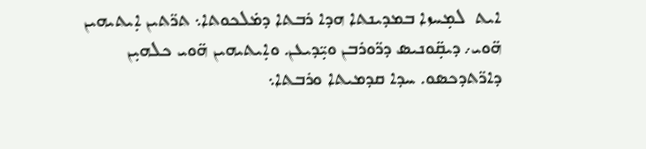ܐܝܬ  ܠܡ̣ܚܙܐ ܒܡܕܝܢܬܐ ܗܕܐ ܪܒܬܐ ܕܡ̇ܠܟܘܬܐ܆ ܬܪ̈ܬܝܢ ܐ̣ܝܬܝܗܝܢ ܗ̈ܘܝ܇ ܕܝܩ̣̈ܘܢܝܣ ܕܪ̈ܘܪܒܢ ܘܝ̣̈ܕܝܥܢ. ܘܐ̣ܝܬܝܗܝܢ ܗ̈ܘܝ ܟܠܗܝ̣ܢ ܕܐܪ̈ܬܕܟܣܘ. ܚܕܐ ܩܕܡܝܬܐ ܘܪܒܬܐ܆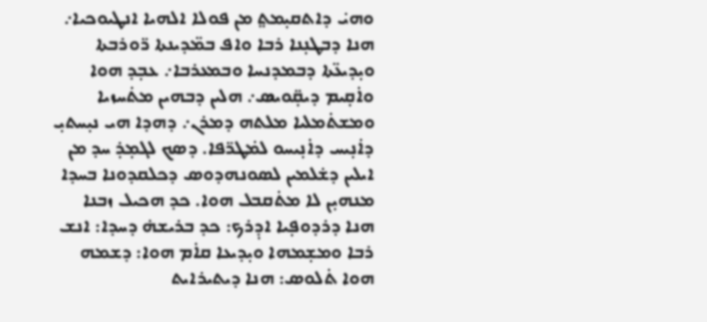ܘܗܝ̇ ܕܐܬܩܝ̣ܡܬ݀ ܡܢ ܦܘܠܐ ܐܠܗܝܐ ܐܢܛܝܘܟܝܐ܇ ܗܢܐ ܕܒܛܢ̣ܢܐ ܪܒܐ ܘܐܦ ܒܡ̈ܕܝܢܬܐ ܪ̈ܘܪܒܬܐ ܘܝ̣ܕܝܥ̈ܬܐ ܕܒܡܕܢܚܐ ܘܒܡܥܪܒܐ܇ ܥܒ̣ܕ ܗܘܐ ܘܐ̇ܩ̣ܝܡ ܕܝܩ̣̈ܘܝܣ܇ ܗܠܝܢ ܕܒܗܝܢ ܡܬ̇ܚܙܝܐ ܘܡܫܬ̇ܡܠܝܐ ܡܠܬܗ ܕܡܪܢ܇ ܕܗܕܐ ܗܝ ܢܝ̣ܚܬܝ̣ ܕܐ̇ܢ̣ܝܚ ܕܐ̇ܢ̣ܝܚܘ ܠܡ̇ܛܪ̈ܦܐ. ܕܣܟ ܠܓܡ̣ܪ̣ ܚܕ ܡܢ ܐܝܠܝܢ ܕܫ̇ܠܡܝܢ ܠܣܘܢܗܕܘܣ ܕܟܠܩܕܘܢܐ ܒܚܕܐ ܡܢܗܝ̣ܢ ܠܐ ܡܬ̇ܩܒܠ ܗܘܐ. ܟܕ ܗܟܝܠ ܙܒܢܐ ܗܢܐ ܕܪܕܘܦ̣ܝܐ ܐܕ̣ܪܟ: ܟܕ ܒܪܝܫܗ̇ ܕܚܕܐ: ܐܢܫ ܪܒܐ ܘܡܫ̣ܡܗܐ ܘܝ̣ܕܝܥܐ ܩܐ̇ܡ ܗܘܐ: ܕܫܡܗ ܗܘܐ ܬ̇ܠܘܣ: ܗܢܐ ܕܝܬܝܪܐܝܬ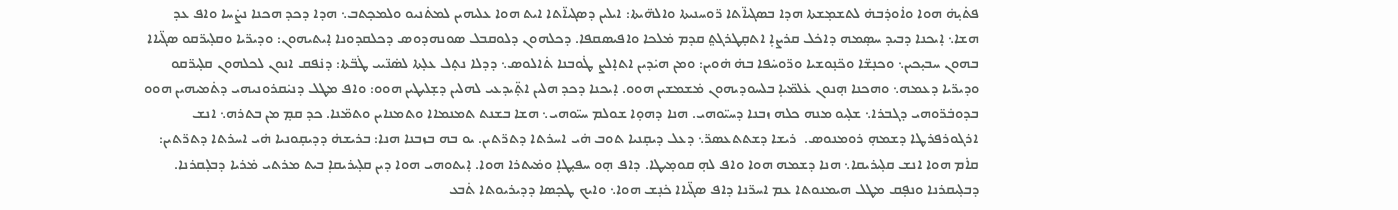ܦܬ̇ܝ̣ܗ̇ ܗܘܐ ܘܐ̇ܘܪ̣ܒܗ̇ ܠܬܫܡ̣ܫܬܐ ܗܕܐ ܒܣܓܝܐ̈ܬܐ ܪ̈ܘܚܢܝܬܐ ܘܐܠܗ̈ܝܬܐ: ܐܝܠܝܢ ܕܣܓܝܐ̈ܬܐ ܐܝܬ ܗܘܐ ܥܠܝܗܝܢ ܠܡܬ̇ܢܝܘ ܘܠܡܟ̣ܬܒ܆ ܗܕܐ ܕܟܕ ܗܟܢܐ ܢܨ̇ܚܐ ܘܐܦ ܥܕ ܗܫܐ܆ ܐ̣ܝܟܢܐ ܕܒܝܕ ܚܣ̣ܡܗ ܕܐܟ̇ܠ ܩܪܨܐ̣ ܐܬܩ̣ܛܪܓܬ݀ ܩܕܡ ܡ̇ܠܟܐ ܘܐܦܝܣܩܦܐ. ܕܟܠܗܘܢ ܕܠܘܩܒܠ ܣܘܢܗܕܘܣ ܕܟܠܩܕܘܢܐ ܐ̣ܝܬܝܗܘܢ: ܘܕܝܪ̈ܝܐ ܘܩܠ̣ܝܪ̈ܩܘ ܣܓ̈ܝܐܐ ܒܗܘܢ ܚܒܝ̣ܟܝܢ܆ ܘܟܢ̣ܫ̈ܐ ܘܟ̈ܢ̣ܘܫܝܐ ܘܪ̈ܘܚ̇ܦܐ ܒܗ̇ ܗ̇ܘܝܢ: ܘܡܢ ܗܝ̇ܕܝܢ ܐܬܐ̣ܠܨ ܛ̇ܘܒܢܐ ܬ̇ܐܠܘܣ܆ ܕܕܠܐ ܢܬ̣ܠ ܥܠ̣ܬܐ ܠܣ̇ܢ̈ܝܝ ܛ̇ܒ̈ܬܐ: ܕܢ̇ܦܩ ܐܢܘܢ ܠܟܠܗܘܢ ܩܠ̣ܝܪ̈ܩܘ ܘܕܝܪ̈ܝܐ ܕܥܡܗ܆ ܘܗܟܢܐ ܗ̣ܢܘܢ ܥ̇ܠܡ̈ܝܐ̣ ܒܠܚܘܕܝܗܘܢ ܡ̇ܫܡܫܝܢ ܗܘܘ. ܐ̣ܝܟܢܐ ܕܟܕ ܗܠܝܢ ܐܬ̣̈ܝܕܥܝ ܠܗܠܝܢ ܕܫ̣ܠܝܛܝܢ ܗܘܘ: ܘܐܦ ܡܛܠ ܕܢܝ̇ܩܪܘܢܝܗܝ ܕܬ̇ܡܝܗܝܢ ܗܘܘ ܒܕܘܒ̇ܪ̈ܘܗܝ ܕܓܒܪܐ܆ ܫܠ̣ܝܘ ܡܢܗ ܟܠܗ ܙܒܢܐ ܕܚܝ̈ܘܗܝ. ܗܢܐ ܕܗܘ̣ܐ ܫܘܠܡ ܚܝ̈ܘܗܝ܆ ܗܫܐ ܒܫܢܬ ܬܡܢܡܐܐ ܘܬܡܢܐܝܢ ܘܬܡ̈ܢܐ. ܟܕ ܩܡ̣ ܡܢ ܒܬܪܗ܆ ܐܢܫ ܐܪܓܘܪܦܪܛܐ ܕܫܡܗ̣ ܪܘܡܢܘܣ.  ܪܝܫܐ ܕܫܬܬܥܣܪ̈܆ ܕܥܠ ܕܝܩ̣ܢܝܐ ܬܘܒ ܗ̇ܝ ܐܚܪܬܐ ܕܬܪ̈ܬܝܢ. ܝܘ ܒܗ ܒܙܒܢܐ ܗܢܐ: ܒܪܝܫܗ̇ ܕܕܝܩ̣ܘܢܝܐ ܗ̇ܝ ܐܚܪܬܐ ܕܬܪ̈ܬܝܢ: ܩܐ̇ܡ ܗܘܐ ܐܢܫ ܩܠ̣ܝܪܝܩܐ܆ ܗܢܐ ܕܫܡܗ ܗܘܐ ܘܐܦ ܠܗ̣ ܩܘܡ̣ܝܛܐ. ܕܐܦ ܗ̣ܘ ܚܦܝ̣ܛܐ̣ ܘܡ̇ܝܬܪܐ ܗܘܐ. ܐ̣ܝܬܘܗܝ ܗܘܐ ܕܝܢ ܩܠ̣ܝܪܝܩܐ̣ ܒܝܬ ܡܪܬܝ ܡ̇ܪܝܐ ܕܒܠ̣ܩܪܢܐ. ܕܒܠ̣ܝܩܪܢܐ ܘܢܦ̣ܩ ܡܛܠ ܗܝܡܢܘܬܐ ܥܡ ܐܚܪ̈ܢܐ ܕܐܦ ܣܓ̈ܝܐܐ ܟ̇ܢ̣ܫ ܗܘܐ܆ ܘܐܝܟ ܛܟ̣ܣܐ ܕܕܝܪܝܘܬܐ ܬ̇ܒܥ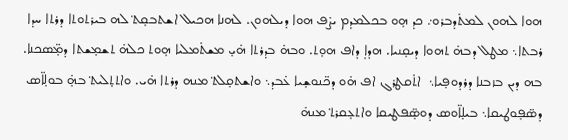ܗܘܐ ܠܗܘܢ ܠܡܬ̇ܕܒܪܘ܇ ܟܕ ܗ̣ܘ ܒܟܠܡܕܡ ܝܨ̇ܦ ܗܘܐ ܕܝܠܗܘܢ. ܠܗܢܐ ܗܟܝܠ ܐܫܬܒܩ̣ܬ݀ ܠܗ ܒܝܪܬܘܬܐ ܕܪܬܐ ܚܕܐ ܪܒܬܐ܆ ܡܛܠ ܕܒܗ̇ ܬܗܘܐ ܕܝܩ̣ܢܝܐ. ܗܕܐ̣ ܕܐܦ ܗܘ̣ܬ. ܘܒܗ̇ ܒܕܪܬܐ ܗ̇ܝ̣ ܡܫܬ̇ܡܠܝܐ ܗ̣ܘܬ ܟܠܗ̇ ܬܫܡ̣ܫܬܐ ܕܡ̣̈ܣܟܢܐ. ܒܗ ܕܝܢ ܒܙܒܢܐ ܕܪܕܘܦ̣ܝܐ܆  ܐܬ̇ܩܛܪܓ ܐܦ ܗ̇ܘ ܕܟ̈ܢܘܫ̣ܝܐ ܥ̇ܒܕ܆ ܘܐܫܬܩ̣ܠܬ݀ ܡܢܗ ܕܪܬܐ ܗ̇ܝ. ܘܐܬܬ̣ܠܝܬ݀ ܒܗ̣̇ ܒܘܠ̣ܐ̈ܣ ܕܣ̈ܦ̣ܘܛܝܩܐ܆ ܒܝܠ̣ܐ̈ܘܣ ܕܘܣ̣̈ܦܛܝܩܐ ܘܐܬܥ̣ܩܪܬ݀ ܡܢܗ̇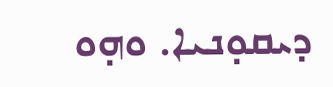ܕܝܩܘ̣ܢܝܐ. ܘܗ̣ܘ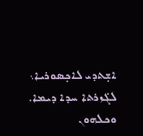ܐܫ̣ܬܕܝ ܠܐܟ̣ܣܘܪܝܐ܆ ܠܓ̇ܙܪܬܐ ܚܕܐ ܕܝܡܐ. ܘܟܠܗܘܢ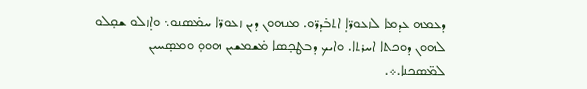ܕܥܡܗ ܥܕܡܐ ܠܙܥܘܪ̈ܐ̣ ܐܬܒ̇ܕܪ̈ܘ. ܡܢܗܘܢ ܕܝܢ ܙܥܘܪ̈ܐ ܚܡ̇ܣܢܘ܆ ܘܐ̣ܙܠܘ ܫܩ̣ܠܘ ܠܗܘܢ ܕܘܟܬܐ ܐܚܪܬܐ. ܘܐܝܟ ܕܒܛܟ̣ܣܐ ܡ̇ܫܡܫܝܢ ܗܘܘ̣ ܘܡܣ̣ܚܝܢ ܠܡ̈ܣܟܢܐ.܀.